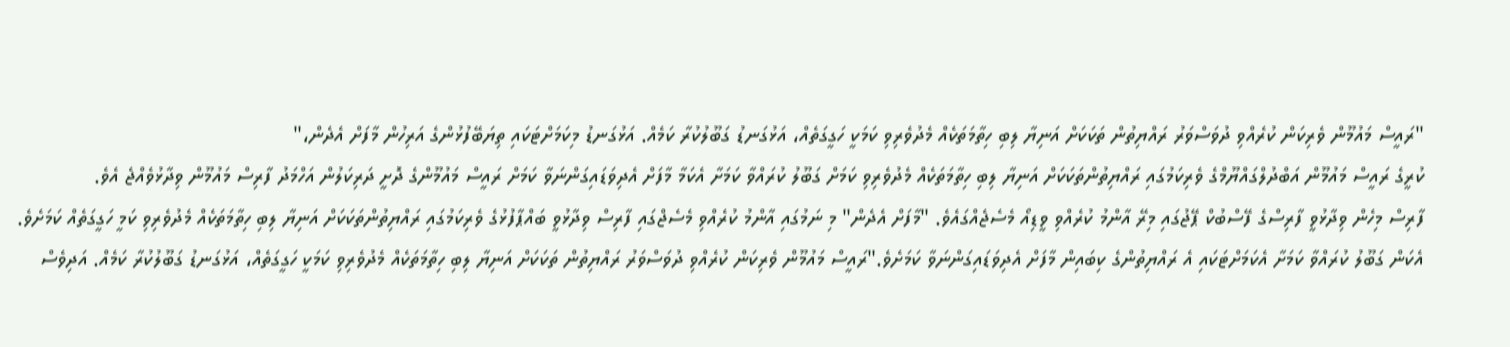"ރައީސް މައުމޫން ވެރިކަން ކުރެއްވި ދުވަސްވަރު ރައްޔިތުން ތަކަކަށް އަނިޔާ ލިބި ހިތާމަތަކެއް މެދުވެރިވި ކަމަކީ ހަގީގަތެއް، އަޅުގަނޑު ގަބޫލުކުރާ ކަމެއް. އަޅުގަނޑު މިކަމަށްޓަކައި ތިޔަބޭފުޅުންގެ އަރިހުން މާފަށް އެދެން،"
ކުރީގެ ރައީސް މައުމޫން އަބްދުލްގައްޔޫމްގެ ވެރިކަމުގައި ރައްޔިތުންތަކަކަށް އަނިޔާ ލިބި ހިތާމަތަކެއް މެދުވެރިވި ކަމަށް ގަބޫލު ކުރައްވާ ކަމަށާ އެކަމާ މާފަށް އެދިވަޑައިގަންނަވާ ކަމަށް ރައީސް މައުމޫންގެ ދޮށީ ދަރިކަލުން އަހްމަދު ފާރިސް މައުމޫން ވިދާޅުވެއްޖެ އެވެ.
ފާރިސް މިހެން ވިދާޅުވީ ފާރިސްގެ ފޭސްބުކް ޕޭޖުގައި މިރޭ އާންމު ކުރެއްވި ވީޑިއޯ މެސެޖެއްގައެވެ. "މާފަށް އެދެން" މި ނަމުގައި އާންމު ކުރެއްވި މެސެޖްގައި ފާރިސް ވިދާޅުވީ ބައްޕާފުޅުގެ ވެރިކަމުގައި ރައްޔިތުންތަކަކަށް އަނިޔާ ލިބި ހިތާމަތަކެއް މެދުވެރިވި ކަމީ ހަގީގަތެއް ކަމަށެވެ. އެކަން ގަބޫލު ކުރައްވާ ކަމަށާ އެކަމަށްޓަކައި އެ ރައްޔިތުންގެ ކިބައިން މާފަށް އެދިވަޑައިގަންނަވާ ކަމަށެވެ."ރައީސް މައުމޫން ވެރިކަން ކުރެއްވި ދުވަސްވަރު ރައްޔިތުން ތަކަކަށް އަނިޔާ ލިބި ހިތާމަތަކެއް މެދުވެރިވި ކަމަކީ ހަގީގަތެއް، އަޅުގަނޑު ގަބޫލުކުރާ ކަމެއް. އަދިވެސް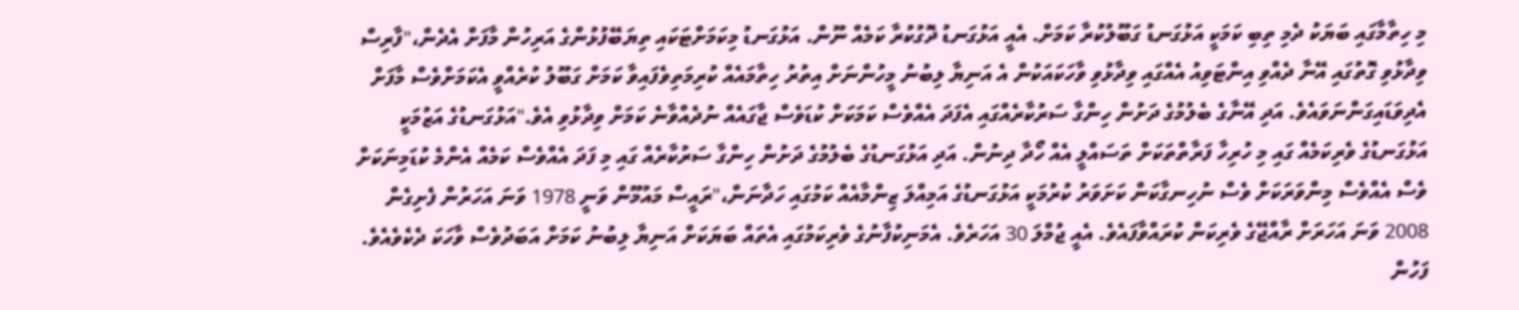މި ހިތާމާގައި ބަޔަކު ދެމި ތިބި ކަމަކީ އަޅުގަނޑު ގަބޫލުކުރާ ކަމަށް. އެއީ އަޅުގަނޑު ދޮގުކުރާ ކަމެއް ނޫން. އަޅުގަނޑު މިކަމަށްޓަކައި ތިޔަބޭފުޅުންގެ އަރިހުން މާފަށް އެދެން،"ފާރިސް ވިދާޅުވި ގޮތުގައި އޭނާ ދެއްވި އިންޓަވިއު އެއްގައި ވިދާޅުވި ވާހަކައަކުން އެ އަނިޔާ ލިބުނު މީހުންނަށް އިތުރު ހިތާމައެއް ކުރިމަތިވެފައިވާ ކަމަށް ގަބޫލު ކުރެއްވީ އެކަމަށްވެސް މާފަށް އެދިވަޑައިގަންނަވައެވެ. އަދި އޭނާގެ ބެލުމުގެ ދަށުން ހިންގާ ސަރުކާރެއްގައި އެފަދަ އެއްވެސް ކަމަކަށް ކުޑަވެސް ޖާގައެއް ނުދެއްވާނެ ކަމަށް ވިދާޅުވި އެވެ."އަޅުގަނޑުގެ އަޒުމަކީ އަޅުގަނޑުގެ ވެރިކަމެއް ގައި މި ހުރިހާ ފަރާތްތަކަށް ތަސައްލީ އެއް ހޯދާ ދިނުން. އަދި އަޅުގަނޑުގެ ބެލުމުގެ ދަށުން ހިންގާ ސަރުކާރެއް ގައި މި ފަދަ އެއްވެސް ކަމެއް އެންމެ ކުޑަމިނަކަށް ވެސް އެއްވެސް މިންވަރަކަށް ވެސް ނުހިނގާކަން ކަށަވަރު ކުރުމަކީ އަޅުގަނޑުގެ އަމިއްލަ ޒިންމާއެއް ކަމުގައި ހަދާނަން،"ރައީސް މައުމޫން ވަނީ 1978 ވަނަ އަހަރުން ފެށިގެން 2008 ވަނަ އަހަރަށް ރާއްޖޭގެ ވެރިކަން ކުރައްވާފައެވެ. އެއީ ޖުމްލަ 30 އަހަރެވެ. އެމަނިކުފާނުގެ ވެރިކަމުގައި އެތައް ބަޔަކަށް އަނިޔާ ލިބުނު ކަމަށް އަބަދުވެސް ވާހަކަ ދެކެވެއެވެ. ފަހުން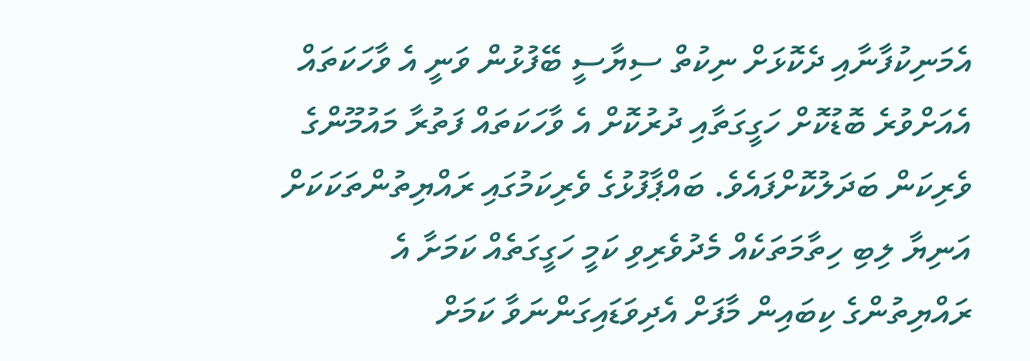އެމަނިކުފާނާއި ދެކޮޅަށް ނިކުތް ސިޔާސީ ބޭފުޅުން ވަނީ އެ ވާހަކަތައް އެއަށްވުރެ ބޮޑުކޮށް ހަގީގަތާއި ދުރުކޮށް އެ ވާހަކަތައް ފަތުރާ މައުމޫންގެ ވެރިކަން ބަދަލުކޮށްފައެވެ. ބައްޕާފުޅުގެ ވެރިކަމުގައި ރައްޔިތުންތަކަކަށް އަނިޔާ ލިބި ހިތާމަތަކެއް މެދުވެރިވި ކަމީ ހަގީގަތެއް ކަމަށާ އެ ރައްޔިތުންގެ ކިބައިން މާފަށް އެދިވަޑައިގަންނަވާ ކަމަށް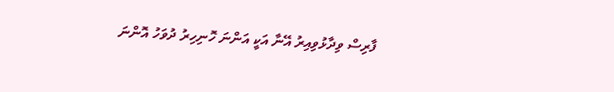ފާރިސް ވިދާޅުވިއިރު އޭނާ އަކީ އަންނަ ހޮނިހިރު ދުވަހު އޮންނަ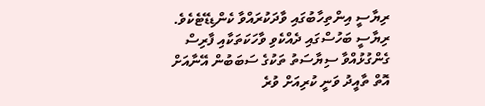ރިޔާސީ އިންތިހާބުގައި ވާދަކުރައްވާ ކެންޑިޑޭޓެކެވެ. ރިޔާސީ ބަހުސްގައި ދެއްކެވި ވާހަކަތަކާއި ފާރިސް ގެންގުޅުއްވާ ސިޔާސަތު ތަކުގެ ސަބަބުން އޭނާއަށް އޮތް ތާއީދު ވަނީ ކުރިއަށް ވުރެ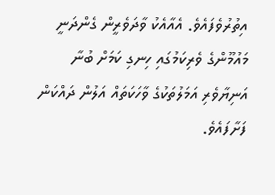އިތުރުވެފައެވެ. އެއާއެކު ވާދަވެރީން ގެންދަނީ މައުމޫންގެ ވެރިކަމުގައި ހިނގި ކަމަށް ބުނާ އަނިޔާވެރި އަމަލުތަކުގެ ވާހަކަތައް އަލުން ދައްކަން ފަށާފައެވެ.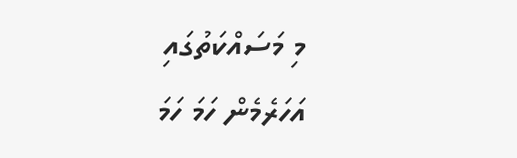މި މަސައްކަތުގައި އަހަރެމެން ހަމަ ހަމަ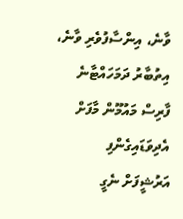ވާނެ، އިންސާފުވެރި ވާނެ، އިތުބާރު ދަމަހައްޓާނެ
ފާރިސް މައުމޫން މާފަށް އެދިވަޑައިގެންފި
އަރުޝީފަށް ނެގީ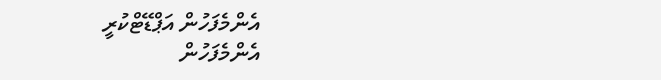އެންމެފަހުން އަޕްޑޭޓްކުރީ
އެންމެފަހުން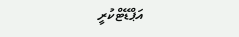އަޕްޑޭޓްކުރީ